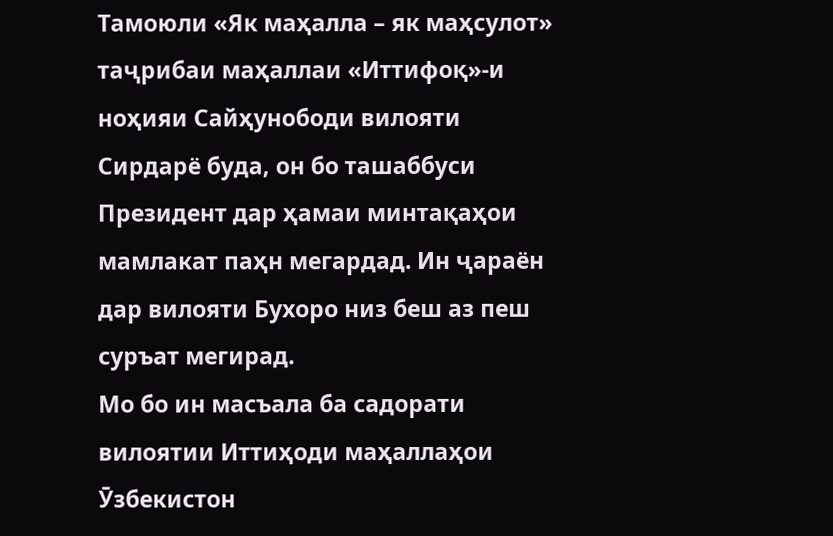Тамоюли «Як маҳалла – як маҳсулот» таҷрибаи маҳаллаи «Иттифоқ»-и ноҳияи Сайҳунободи вилояти Сирдарё буда, он бо ташаббуси Президент дар ҳамаи минтақаҳои мамлакат паҳн мегардад. Ин ҷараён дар вилояти Бухоро низ беш аз пеш суръат мегирад.
Мо бо ин масъала ба садорати вилоятии Иттиҳоди маҳаллаҳои Ӯзбекистон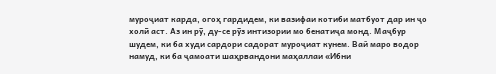муроҷиат карда, огоҳ гардидем, ки вазифаи котиби матбуот дар ин ҷо холӣ аст. Аз ин рӯ, ду-се рӯз интизории мо бенатиҷа монд. Маҷбур шудем, ки ба худи сардори садорат муроҷиат кунем. Вай маро водор намуд, ки ба ҷамоати шаҳрвандони маҳаллаи «Ибни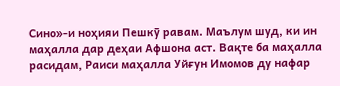Сино»-и ноҳияи Пешкӯ равам. Маълум шуд, ки ин маҳалла дар деҳаи Афшона аст. Вақте ба маҳалла расидам, Раиси маҳалла Уйғун Имомов ду нафар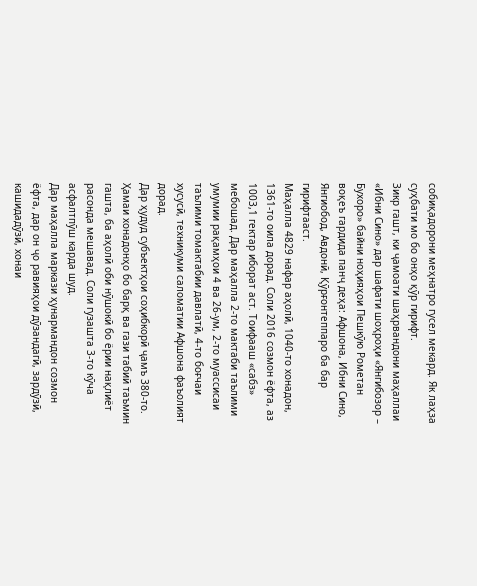собиқадорони меҳнатро гусел мекард. Як лаҳза суҳбати мо бо онҳо қӯр гирифт.
Зикр гашт, ки ҷамоати шаҳрвандони маҳаллаи «Ибни Сино» дар шафати шоҳроҳи «Янгибозор – Бухоро» байни ноҳияҳои Пешкӯю Рометан воқеъ гардида панҷ деҳа: Афшона, Ибни Сино, Янгиобод, Авдонӣ, Қӯрғонтеппаро ба бар гирифтааст.
Маҳалла 4829 нафар аҳолӣ, 1040-то хонадон, 1361-то оила дорад. Соли 2016 созмон ёфта, аз 1003,1 гектар иборат аст. Тоифааш «сабз» мебошад. Дар маҳалла 2-то мактаби таълими умумии рақамҳои 4 ва 26-ум, 2-то муассисаи таълими томактабии давлатӣ, 4-то боғчаи хусусӣ, техникуми саломатии Афшона фаъолият дорад.
Дар ҳудуд субъектҳои соҳибкорӣ ҷамъ 380-то. Ҳамаи хонадонҳо бо барқ ва гази табиӣ таъмин гашта, ба аҳолӣ оби нӯшокӣ бо ёрии нақлиёт расонда мешавад. Соли гузашта 3-то кӯча асфалтпӯш карда шуд.
Дар маҳалла маркази ҳунармандон созмон ёфта, дар он ҷо равияҳои дӯзандагӣ, зардӯзӣ, кашидадӯзӣ, хонаи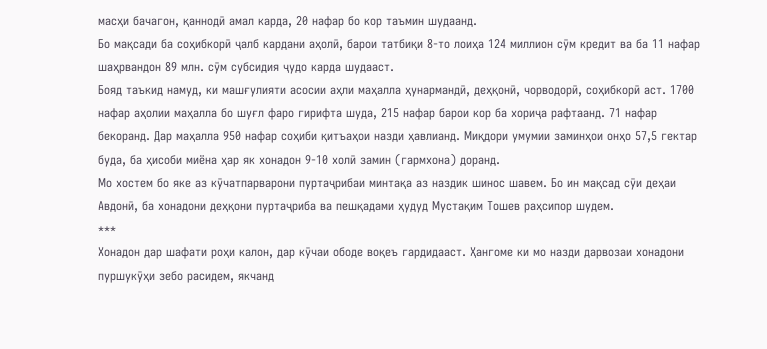масҳи бачагон, қаннодӣ амал карда, 20 нафар бо кор таъмин шудаанд.
Бо мақсади ба соҳибкорӣ ҷалб кардани аҳолӣ, барои татбиқи 8-то лоиҳа 124 миллион сӯм кредит ва ба 11 нафар шаҳрвандон 89 млн. сӯм субсидия ҷудо карда шудааст.
Бояд таъкид намуд, ки машғулияти асосии аҳли маҳалла ҳунармандӣ, деҳқонӣ, чорводорӣ, соҳибкорӣ аст. 1700 нафар аҳолии маҳалла бо шуғл фаро гирифта шуда, 215 нафар барои кор ба хориҷа рафтаанд. 71 нафар бекоранд. Дар маҳалла 950 нафар соҳиби қитъаҳои назди ҳавлианд. Миқдори умумии заминҳои онҳо 57,5 гектар буда, ба ҳисоби миёна ҳар як хонадон 9-10 холӣ замин (гармхона) доранд.
Мо хостем бо яке аз кӯчатпарварони пуртаҷрибаи минтақа аз наздик шинос шавем. Бо ин мақсад сӯи деҳаи Авдонӣ, ба хонадони деҳқони пуртаҷриба ва пешқадами ҳудуд Мустақим Тошев раҳсипор шудем.
***
Хонадон дар шафати роҳи калон, дар кӯчаи ободе воқеъ гардидааст. Ҳангоме ки мо назди дарвозаи хонадони пуршукӯҳи зебо расидем, якчанд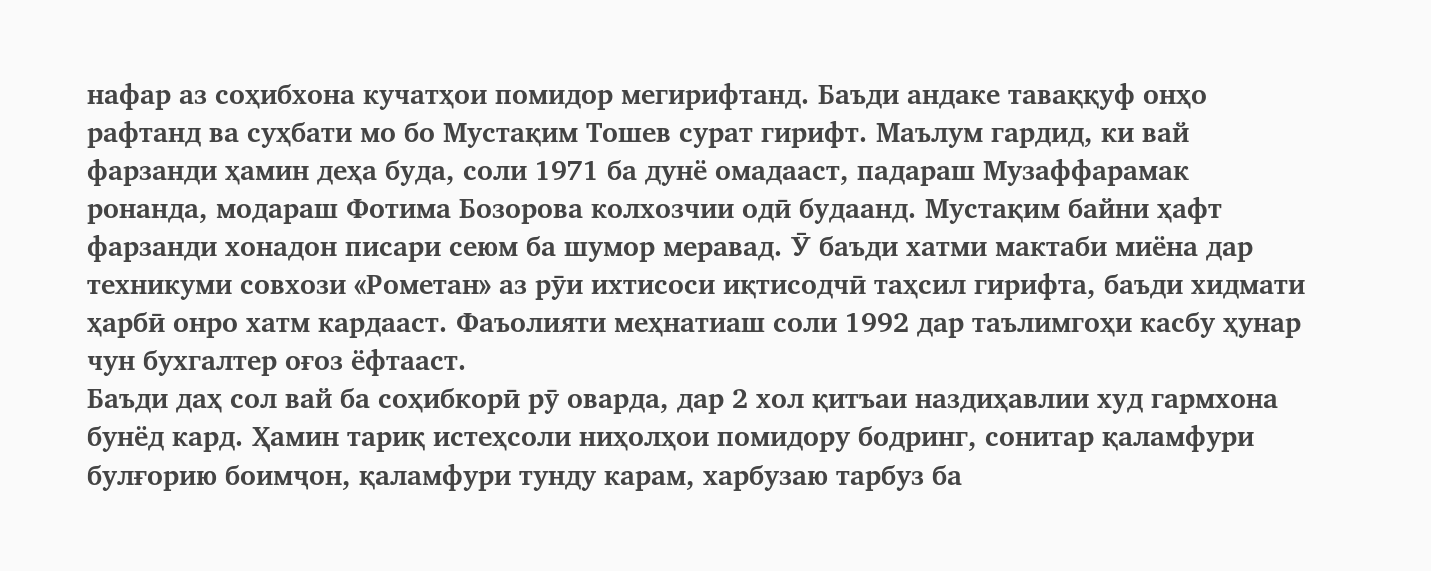нафар аз соҳибхона кучатҳои помидор мегирифтанд. Баъди андаке таваққуф онҳо рафтанд ва суҳбати мо бо Мустақим Тошев сурат гирифт. Маълум гардид, ки вай фарзанди ҳамин деҳа буда, соли 1971 ба дунё омадааст, падараш Музаффарамак ронанда, модараш Фотима Бозорова колхозчии одӣ будаанд. Мустақим байни ҳафт фарзанди хонадон писари сеюм ба шумор меравад. Ӯ баъди хатми мактаби миёна дар техникуми совхози «Рометан» аз рӯи ихтисоси иқтисодчӣ таҳсил гирифта, баъди хидмати ҳарбӣ онро хатм кардааст. Фаъолияти меҳнатиаш соли 1992 дар таълимгоҳи касбу ҳунар чун бухгалтер оғоз ёфтааст.
Баъди даҳ сол вай ба соҳибкорӣ рӯ оварда, дар 2 хол қитъаи наздиҳавлии худ гармхона бунёд кард. Ҳамин тариқ истеҳсоли ниҳолҳои помидору бодринг, сонитар қаламфури булғорию боимҷон, қаламфури тунду карам, харбузаю тарбуз ба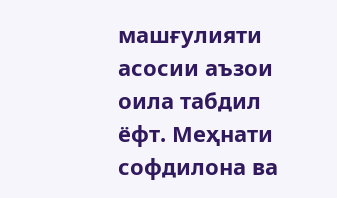машғулияти асосии аъзои оила табдил ёфт. Меҳнати софдилона ва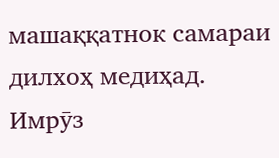машаққатнок самараи дилхоҳ медиҳад. Имрӯз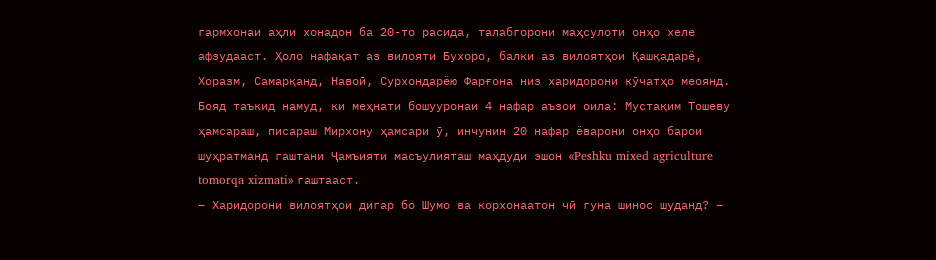гармхонаи аҳли хонадон ба 20-то расида, талабгорони маҳсулоти онҳо хеле афзудааст. Ҳоло нафақат аз вилояти Бухоро, балки аз вилоятҳои Қашқадарё, Хоразм, Самарқанд, Навоӣ, Сурхондарёю Фарғона низ харидорони кӯчатҳо меоянд. Бояд таъкид намуд, ки меҳнати бошууронаи 4 нафар аъзои оила: Мустақим Тошеву ҳамсараш, писараш Мирхону ҳамсари ӯ, инчунин 20 нафар ёварони онҳо барои шуҳратманд гаштани Ҷамъияти масъулияташ маҳдуди эшон «Peshku mixed agriculture tomorqa xizmati» гаштааст.
– Харидорони вилоятҳои дигар бо Шумо ва корхонаатон чӣ гуна шинос шуданд? –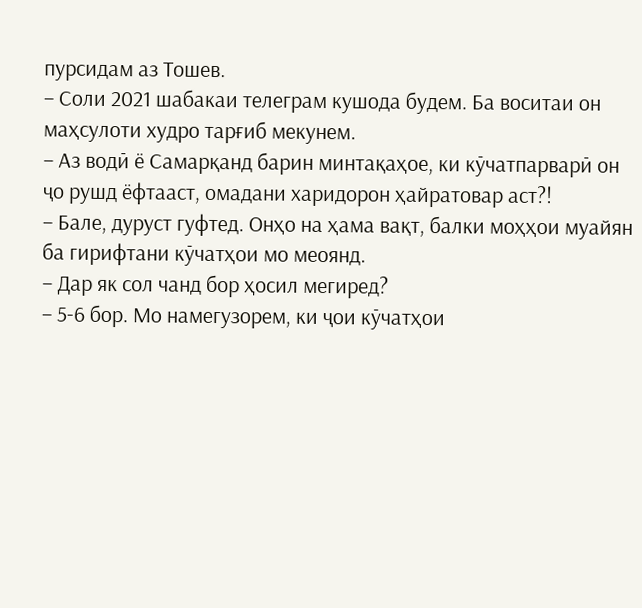пурсидам аз Тошев.
– Соли 2021 шабакаи телеграм кушода будем. Ба воситаи он маҳсулоти худро тарғиб мекунем.
– Аз водӣ ё Самарқанд барин минтақаҳое, ки кӯчатпарварӣ он ҷо рушд ёфтааст, омадани харидорон ҳайратовар аст?!
– Бале, дуруст гуфтед. Онҳо на ҳама вақт, балки моҳҳои муайян ба гирифтани кӯчатҳои мо меоянд.
– Дар як сол чанд бор ҳосил мегиред?
– 5-6 бор. Мо намегузорем, ки ҷои кӯчатҳои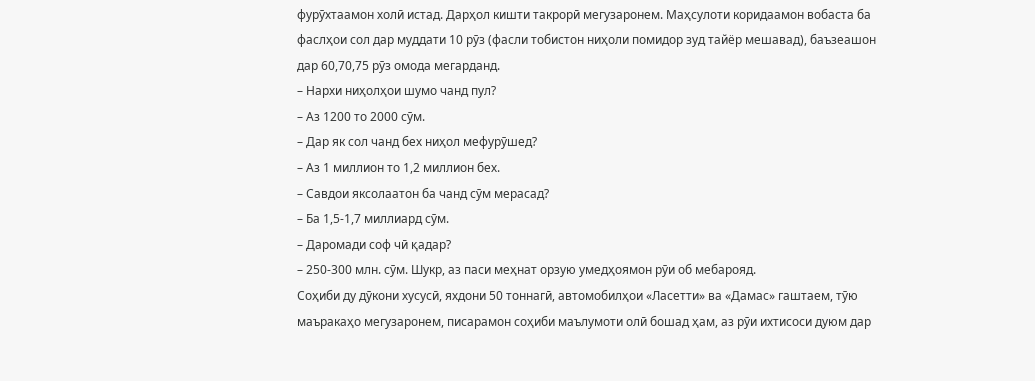фурӯхтаамон холӣ истад. Дарҳол кишти такрорӣ мегузаронем. Маҳсулоти коридаамон вобаста ба фаслҳои сол дар муддати 10 рӯз (фасли тобистон ниҳоли помидор зуд тайёр мешавад), баъзеашон дар 60,70,75 рӯз омода мегарданд.
– Нархи ниҳолҳои шумо чанд пул?
– Аз 1200 то 2000 сӯм.
– Дар як сол чанд бех ниҳол мефурӯшед?
– Аз 1 миллион то 1,2 миллион бех.
– Савдои яксолаатон ба чанд сӯм мерасад?
– Ба 1,5-1,7 миллиард сӯм.
– Даромади соф чӣ қадар?
– 250-300 млн. сӯм. Шукр, аз паси меҳнат орзую умедҳоямон рӯи об мебарояд.
Соҳиби ду дӯкони хусусӣ, яхдони 50 тоннагӣ, автомобилҳои «Ласетти» ва «Дамас» гаштаем, тӯю маъракаҳо мегузаронем, писарамон соҳиби маълумоти олӣ бошад ҳам, аз рӯи ихтисоси дуюм дар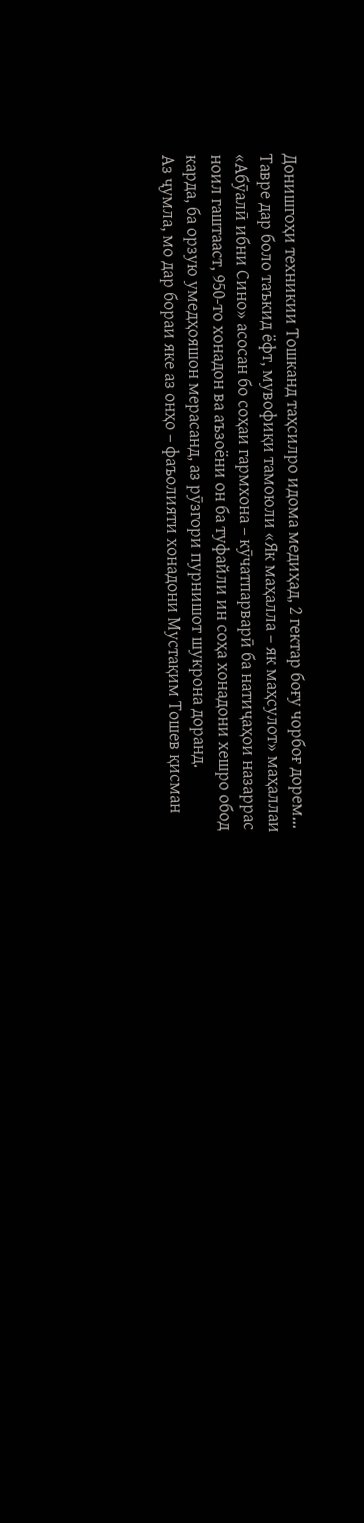Донишгоҳи техникии Тошканд таҳсилро идома медиҳад, 2 гектар боғу чорбоғ дорем...
Тавре дар боло таъкид ёфт, мувофиқи тамоюли «Як маҳалла – як маҳсулот» маҳаллаи «Абӯалӣ ибни Сино» асосан бо соҳаи гармхона – кӯчатпарварӣ ба натиҷаҳои назаррас ноил гаштааст, 950-то хонадон ва аъзоёни он ба туфайли ин соҳа хонадони хешро обод карда, ба орзую умедҳояшон мерасанд, аз рӯзгори пурнишот шукрона доранд.
Аз ҷумла, мо дар бораи яке аз онҳо – фаъолияти хонадони Мустақим Тошев қисман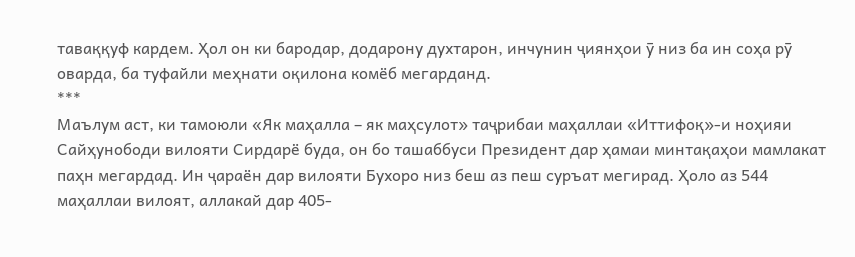таваққуф кардем. Ҳол он ки бародар, додарону духтарон, инчунин ҷиянҳои ӯ низ ба ин соҳа рӯ оварда, ба туфайли меҳнати оқилона комёб мегарданд.
***
Маълум аст, ки тамоюли «Як маҳалла – як маҳсулот» таҷрибаи маҳаллаи «Иттифоқ»-и ноҳияи Сайҳунободи вилояти Сирдарё буда, он бо ташаббуси Президент дар ҳамаи минтақаҳои мамлакат паҳн мегардад. Ин ҷараён дар вилояти Бухоро низ беш аз пеш суръат мегирад. Ҳоло аз 544 маҳаллаи вилоят, аллакай дар 405-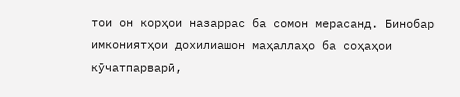тои он корҳои назаррас ба сомон мерасанд. Бинобар имкониятҳои дохилиашон маҳаллаҳо ба соҳаҳои кӯчатпарварӣ,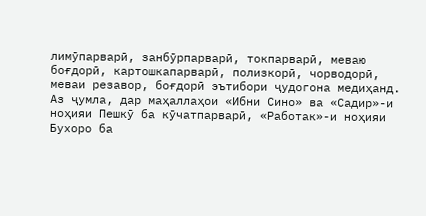лимӯпарварӣ, занбӯрпарварӣ, токпарварӣ, меваю боғдорӣ, картошкапарварӣ, полизкорӣ, чорводорӣ, меваи резавор, боғдорӣ эътибори ҷудогона медиҳанд.
Аз ҷумла, дар маҳаллаҳои «Ибни Сино» ва «Садир»-и ноҳияи Пешкӯ ба кӯчатпарварӣ, «Работак»-и ноҳияи Бухоро ба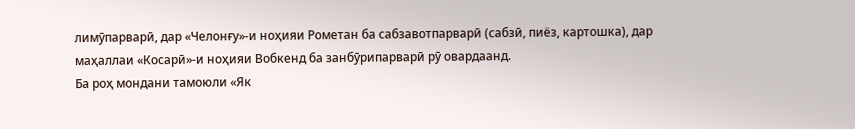лимӯпарварӣ, дар «Челонғу»-и ноҳияи Рометан ба сабзавотпарварӣ (сабзӣ, пиёз, картошка), дар маҳаллаи «Косарӣ»-и ноҳияи Вобкенд ба занбӯрипарварӣ рӯ овардаанд.
Ба роҳ мондани тамоюли «Як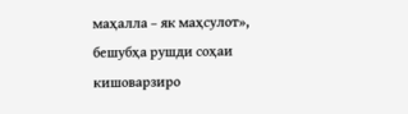маҳалла – як маҳсулот», бешубҳа рушди соҳаи кишоварзиро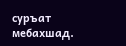суръат мебахшад.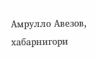Амрулло Авезов,
хабарнигори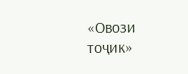«Овози тоҷик»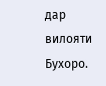дар вилояти Бухоро.